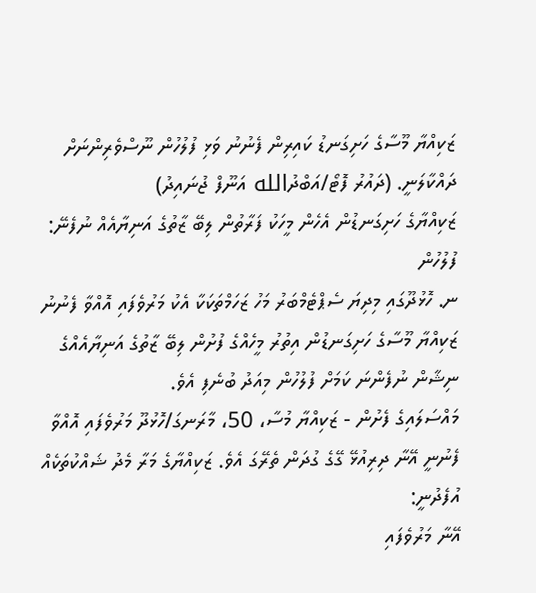ޒަކިއްޔާ މޫސާގެ ހަށިގަނޑު ކައިރިން ފެނުނު ވަޅި ފުލުހުން ނޫސްވެރިންނަށް ދައްކާލަނީ. (ދައުރު ފޮޓޯ/އަބްދުالله އަނޫފް ޖުނައިދު)
ޒަކިއްޔާގެ ހަށިގަނޑުން އެހެން މީހަކު ފަރާތުން ލިބޭ ޒާތުގެ އަނިޔާއެއް ނުފެނޭ: ފުލުހުން
ނ. ހޮޅުދޫގައި މިދިޔަ ސެޕްޓެމްބަރު މަހު ޒަހަމްތަކަކާ އެކު މަރުވެފައި އޮއްވާ ފެނުނު ޒަކިއްޔާ މޫސާގެ ހަށިގަނޑުން އިތުރު މީހެއްގެ ފުށުން ލިބޭ ޒާތުގެ އަނިޔާއެއްގެ ނިޝާން ނުފެންނަ ކަމަށް ފުލުހުން މިއަދު ބުނެފި އެވެ.
މައްސަލައިގެ ފެށުން - ޒަކިއްޔާ މުސާ، 50، މާރަނގަ/ހޮޅުދޫ މަރުވެފައި އޮއްވާ ފެނުނީ އޭނާ ދިރިއުޅޭ ގޭގެ ގުދަން ތެރޭގަ އެވެ. ޒަކިއްޔާގެ މަރާ މެދު ޝައްކުތަކެއް އުފެދުނީ:
އޭނާ މަރުވެފައި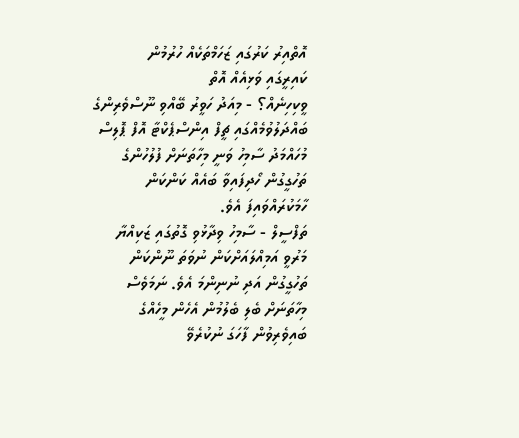އޮތްއިރު ކަރުގައި ޒަހަމްތަކެއް ހުރުމުން
ކައިރީގައި ވަޅިއެއް އޮތް
ވީކިހިނެއް؟ - މިއަދު ހަވީރު ބޭއްވި ނޫސްވެރިންގެ ބައްދަލުވުމެއްގައި ޗީފް އިންސްޕެކްޓާ އޮފް ޕޮލިސް މުހައްމަދު ސާމިހު ވަނީ މިހާތަނަށް ފުލުހުންގެ ތަހުގީގުން ހޯދިފައިވާ ބައެއް ކަންކަން ހާމަކުރައްވައިފަ އެވެ.
ތަފްސީލް - ސާމިހު ވިދާޅުވި ގޮތުގައި ޒަކިއްޔާ މަރުވީ އަމިއްލައަށްކަން ނުވަތަ ނޫންކަން ތަހުގީގުން އަދި ނުނިންމަ އެވެ. ނަމަވެސް މިހާތަނަށް ބެލި ބެލުމުން އެހެން މީހެއްގެ ބައިވެރިވުން ފާހަގަ ނުކުރެވޭ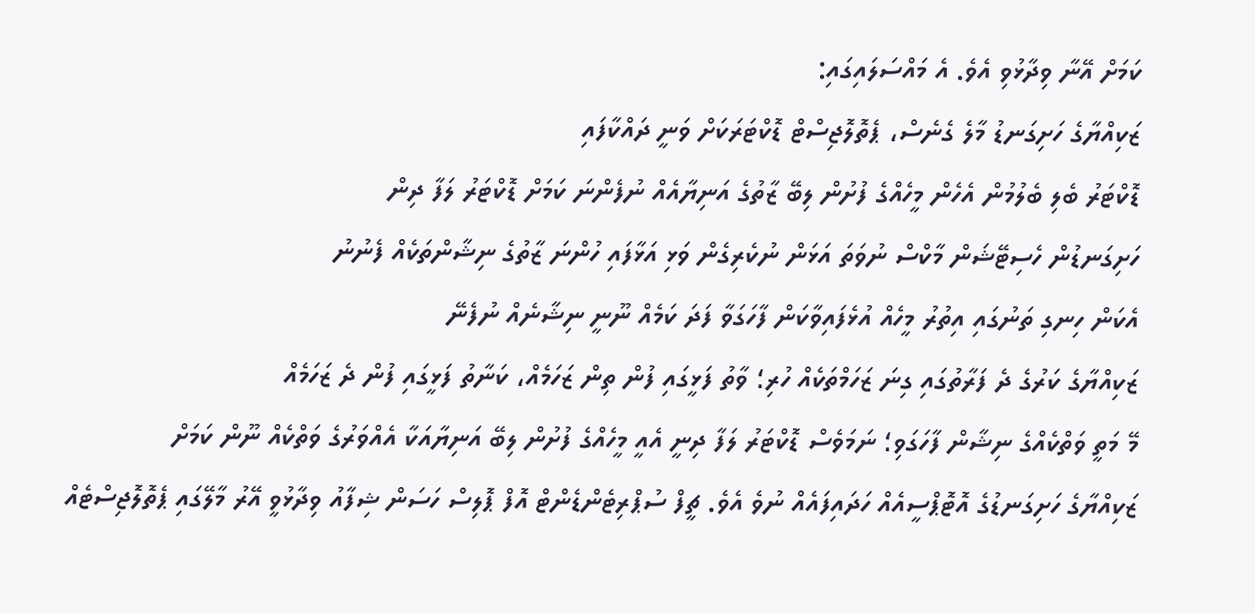ކަމަށް އޭނާ ވިދާޅުވި އެވެ. އެ މައްސަލައިގައި:
ޒަކިއްޔާގެ ހަށިގަނޑު މާލެ ގެނެސް، ޕެތޮލޮޖިސްޓް ޑޮކްޓަރަކަށް ވަނީ ދައްކާފައި
ޑޮކްޓަރު ބެލި ބެލުމުން އެހެން މީހެއްގެ ފުށުން ލިބޭ ޒާތުގެ އަނިޔާއެއް ނުފެންނަ ކަމަށް ޑޮކްޓަރު ލަފާ ދިން
ހަށިގަނޑުން ހެސިޓޭޝަން މާކްސް ނުވަތަ އަޅަން ނުކެރިގެން ވަޅި އަޅާފައި ހުންނަ ޒާތުގެ ނިޝާންތަކެއް ފެނުނު
އެކަން ހިނގި ތަނުގައި އިތުރު މީހެއް އުޅެފައިވާކަން ފާހަގަވާ ފަދަ ކަމެއް ނޫނީ ނިޝާނެއް ނުފެނޭ
ޒަކިއްޔާގެ ކަރުގެ ދެ ފަރާތުގައި ގިނަ ޒަހަމްތަކެއް ހުރި؛ ވާތު ފަޅީގައި ފުން ތިން ޒަހަމެއް، ކަނާތު ފަޅީގައި ފުން ދެ ޒަހަމެއް
މޭ މަތީ ވަތްކެއްގެ ނިޝާން ފާހަގަވި؛ ނަމަވެސް ޑޮކްޓަރު ލަފާ ދިނީ އެއީ މީހެއްގެ ފުށުން ލިބޭ އަނިޔާއަކާ އެއްވަރުގެ ވަތްކެއް ނޫން ކަމަށް
ޒަކިއްޔާގެ ހަށިގަނޑުގެ އޮޓޮޕްސީއެއް ހަދައިފައެއް ނުވެ އެވެ. ޗީފް ސުޕްރިޓެންޑެންޓް އޮފް ޕޮލިސް ހަސަން ޝިފާއު ވިދާޅުވީ އޭރު މާލޭގައި ޕެތޮލޮޖިސްޓެއް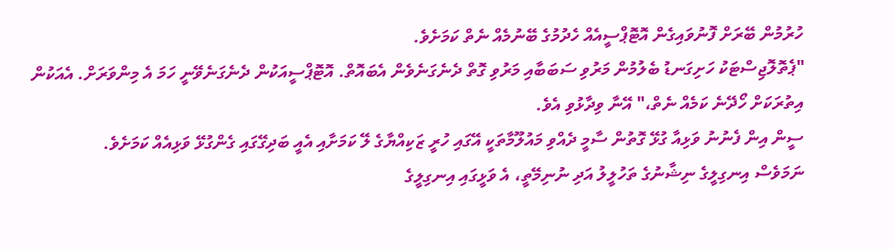ހުރުމުން ބޭރަށް ފޮނުވައިގެން އޮޓޮޕްސީއެއް ހެދުމުގެ ބޭނުމެއް ނެތް ކަމަށެވެ.
"ޕެތޮލޮޖިސްޓަކު ހަށިގަނޑު ބެލުމުން މަރުވި ސަބަބާއި މަރުވި ގޮތް ދެނެގަނެވެން އެބައޮތް. އޮޓޮޕްސީއަކުން ދެނެގަނެވޭނީ ހަމަ އެ މިންވަރަށް. އެއަކުން އިތުރަކަށް ހޯދޭނެ ކަމެއް ނެތް،" އޭނާ ވިދާޅުވި އެވެ.
ސީން އިން ފެނުނު ވަޅިއާ ގުޅޭ ގޮތުން ސާމީ ދެއްވި މައުލޫމާތަކީ އޭގައި ހުރީ ޒަކިއްޔާގެ ލޭ ކަމަށާއި އެއީ ބަދިގޭގައި ގެންގުޅޭ ވަޅިއެއް ކަމަށެވެ.
ނަމަވެސް އިނގިލީގެ ނިޝާނުގެ ތަހުލީލު އަދި ނުނިމޭތީ، އެ ވަޅީގައި އިނގިލީގެ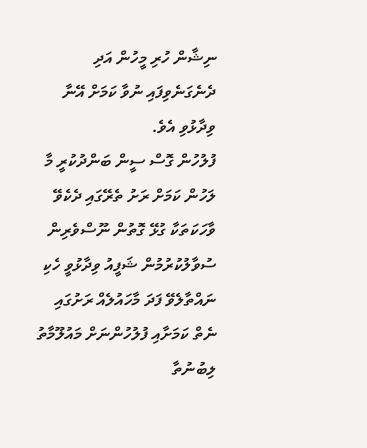ނިޝާން ހުރި މީހުން އަދި ދެނެގަނެވިފައި ނުވާ ކަމަށް އޭނާ ވިދާޅުވި އެވެ.
ފުލުހުން ގޮސް ސީން ބަންދުކުރީ މާ ލަހުން ކަމަށް ރަށު ތެރޭގައި ދެކެވޭ ވާހަކަތަކާ ގުޅޭ ގޮތުން ނޫސްވެރިން ސުވާލުކުރުމުން ޝަފީއު ވިދާޅުވީ ހެކި ނައްތާލެވޭ ފަދަ މާހައުލެއް ރަށުގައި ނެތް ކަމަށާއި ފުލުހުންނަށް މައުލޫމާތު ލިބުނުތާ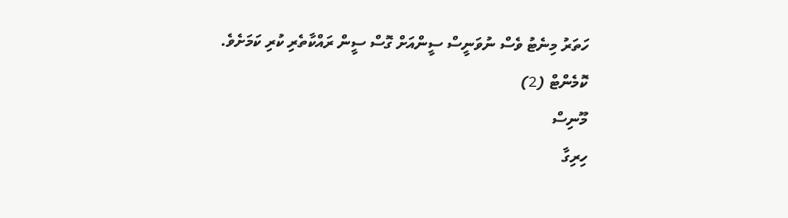ހަތަރު މިނެޓު ވެސް ނުވަނީސް ސީންއަށް ގޮސް ސީން ރައްކާތެރި ކުރި ކަމަށެވެ.
ކޮމެންޓް (2)
މޫނިސް
ހިރިގާ